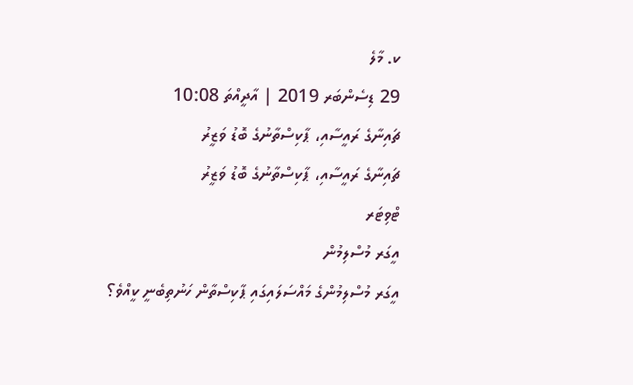ކ. މާލެ
29 ޑިސެންބަރ 2019 | އާދީއްތަ 10:08
ޗައިނާގެ ރައީސާއި، ޕާކިސްތާނުގެ ބޮޑު ވަޒީރު
ޗައިނާގެ ރައީސާއި، ޕާކިސްތާނުގެ ބޮޑު ވަޒީރު
ޓްވިޓަރ
އީގަރ މުސްލިމުން
އީގަރ މުސްލިމުންގެ މައްސަލައިގައި ޕާކިސްތާން ހަނުތިބެނީ ކީއްވެ؟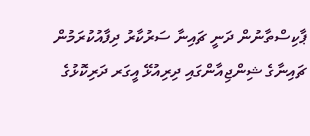ޕާކިސްތާނުން ދަނީ ޗައިނާ ސަރުކާރު ދިފާއުކުރަމުން
ޗައިނާގެ ޝިންޖިއާންގައި ދިރިއުޅޭ އީގަރ ދަރިކޮޅުގެ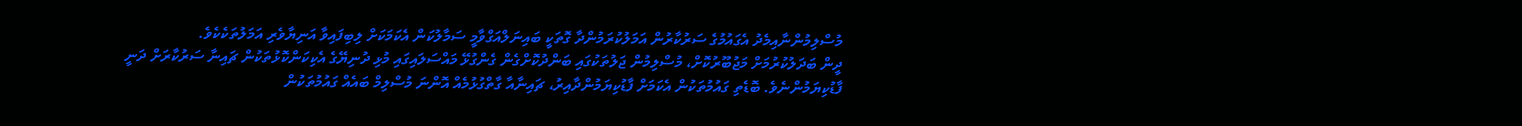މުސްލިމުންނާއިމެދު އެގައުމުގެ ސަރުކާރުން އަމަލުކުރަމުންދާ ގޮތަކީ ބައިނަލްއަގްވާމީ ސަމާލުކަން އެކަމަކަށް ލިބިފައިވާ އަނިޔާވެރި އަމަލުތަކެކެވެ.
ދީން ބަދަލުކުރުމަށް މަޖުބޫރުކޮށް، މުސްލިމުން ޖަލުތަކުގައި ބަންދުކޮށްގެން ގެންގުޅޭ މައްސަލައިގައި މުޅި ދުނިޔޭގެ އެކިކަންކޮޅުތަކުން ޗައިނާ ސަރުކާރަށް ދަނީ ފާޑުކިޔަމުންނެވެ. ބޮޑެތި ގައުމުތަކުން އެކަމަށް ފާޑުކިޔަމުންދާއިރު، ޗައިނާއާ ގާތްގުޅުމެއް އޮންނަ މުސްލިމް ބައެއް ގައުމުތަކުން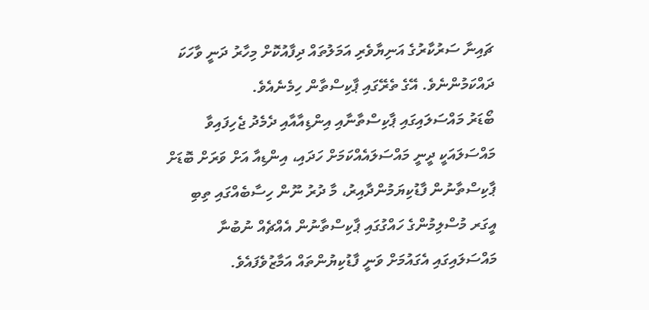ޗައިނާ ސަރުކާރުގެ އަނިޔާވެރި އަމަލުތައް ދިފާއުކޮށް މިހާރު ދަނީ ވާހަކަ ދައްކަމުންނެވެ. އޭގެ ތެރޭގައި ޕާކިސްތާން ހިމެނެއެވެ.
ބޯޑަރު މައްސަލައިގައި ޕާކިސްތާނާއި އިންޑިއާއާއި ދެމެދު ޖެހިފައިވާ މައްސަލައަކީ ދީނީ މައްސަލައެއްކަމަށް ހަދައި، އިންޑިއާ އަށް ވަރަށް ބޮޑަށް ޕާކިސްތާނުން ފާޑުކިޔަމުންދާއިރު، މާ ދުރު ނޫން ހިސާބެއްގައި ތިބި އީގަރ މުސްލިމުންގެ ހައްގުގައި ޕާކިސްތާނުން އެއްޗެއް ނުބުނާ މައްސަލައިގައި އެގައުމަށް ވަނީ ފާޑުކިޔުންތައް އަމާޒުވެފައެވެ.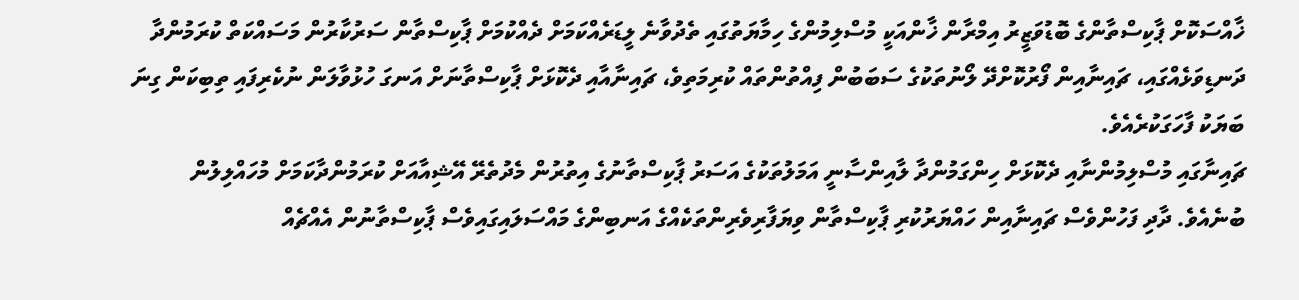ޚާއްސަކޮށް ޕާކިސްތާންގެ ބޮޑުވަޒީރު އިމްރާން ޚާންއަކީ މުސްލިމުންގެ ހިމާޔަތުގައި ތެދުވާނެ ލީޑަރެއްކަމަށް ދެއްކުމަށް ޕާކިސްތާން ސަރުކާރުން މަސައްކަތް ކުރަމުންދާ ދަނޑިވަޅެއްގައި، ޗައިނާއިން ފޯރުކޮށްދޭ ލޯނުތަކުގެ ސަބަބުން ފިއްތުންތައް ކުރިމަތިވެ، ޗައިނާއާއި ދެކޮޅަށް ޕާކިސްތާނަށް އަނގަ ހުޅުވާލަން ނުކެރިފައި ތިބިކަން ގިނަ ބަޔަކު ފާހަގަކުރެއެވެ.
ޗައިނާގައި މުސްލިމުންނާއި ދެކޮޅަށް ހިންގަމުންދާ ލާއިންސާނީ އަމަލުތަކުގެ އަސަރު ޕާކިސްތާނުގެ އިތުރުން މެދުތެރޭ އޭޝިއާއަށް ކުރަމުންދާކަމަށް މުހައްލިލުން ބުނެއެވެ. ދާދި ފަހުންވެސް ޗައިނާއިން ހައްޔަރުކުރި ޕާކިސްތާން ވިޔަފާރިވެރިންތަކެއްގެ އަނބިންގެ މައްސަލައިގައިވެސް ޕާކިސްތާނުން އެއްޗެއް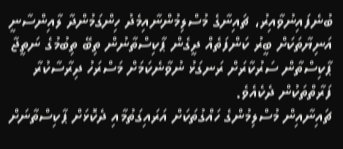ބުނެފައިނުވާއިރު، ޗައިނާގެ މުސްލިމުންނާއިމެދު ހިންގަމުންދާ ލާއިންސާނީ އަނިޔާތަކަށް ބީރު ކަންފަތެއް ދީގެން ޕާކިސްތާނުން ތިބޭ ތިބުމުގެ ނަތީޖާ ޕާކިސްތާން ސަރުކާރަށް ރަނގަޅު ނުވާނެކަމަށް މަސްރަހު ދިރާސާކުރާ ފަރާތްތަކުން ދެކެއެވެ.
ޗައިނާއިން މުސްލިމުންގެ ހައްގުތަކަށް އަރައިގަތުމާއި ދެކޮޅަށް ޕާކިސްތާނަށް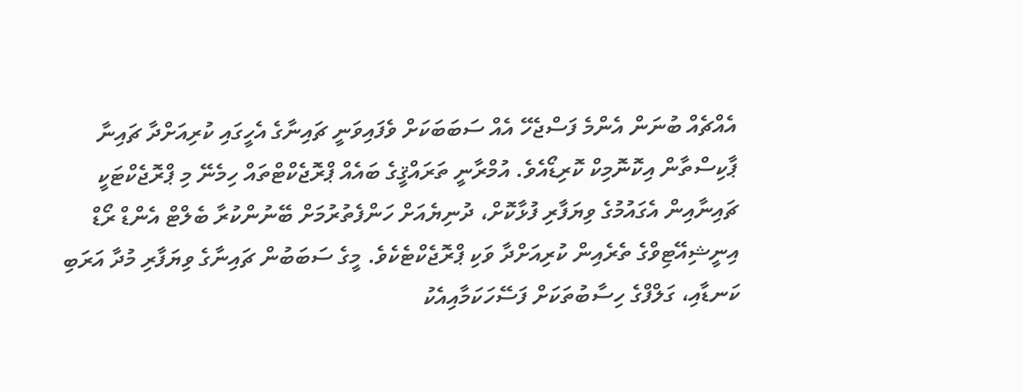އެއްޗެއް ބުނަން އެންމެ ފަސްޖެހޭ އެއް ސަބަބަކަށް ވެފައިވަނީ ޗައިނާގެ އެހީގައި ކުރިއަށްދާ ޗައިނާ ޕާކިސްތާން އިކޮނޮމިކް ކޮރިޑޯއެވެ. އުމްރާނީ ތަރައްޤީގެ ބައެއް ޕްރޮޖެކްޓްތައް ހިމެނޭ މި ޕްރޮޖެކްޓަކީ ޗައިނާއިން އެގައުމުގެ ވިޔަފާރި ފުޅާކޮށް، ދުނިޔެއަށް ހަންފެތުރުމަށް ބޭނުންކުރާ ބެލްޓް އެންޑް ރޯޑް އިނީޝިއޭޓިވްގެ ތެރެއިން ކުރިއަށްދާ ވަކި ޕްރޮޖެކްޓެކެވެ. މީގެ ސަބަބުން ޗައިނާގެ ވިޔަފާރި މުދާ އަރަބި ކަނޑާއި، ގަލްފްގެ ހިސާބުތަކަށް ފަސޭހަކަމާއިއެކު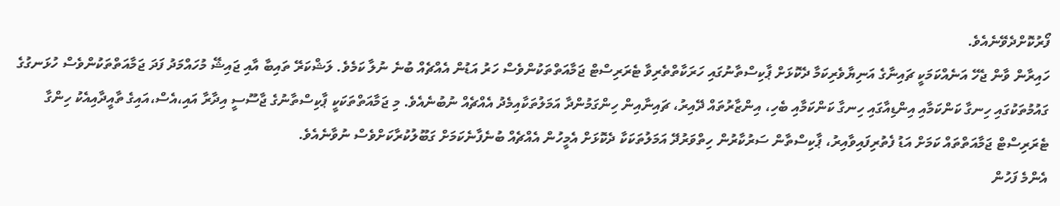ފޯރުކޮށްދެވޭނެއެވެ.
ހައިރާން ވާން ޖެހޭ އަނެއްކަމަކީ ޗައިނާގެ އަނިޔާވެރިކަމާ ދެކޮޅަށް ޕާކިސްތާނުގައި ހަރަކާތްތެރިވާ ޓެރަރިސްޓް ޖަމާއަތްތަކުންވެސް ހަރު އަޑުން އެއްޗެއް ބުނެ ނުލާ ކަމެވެ. ލަޝްކަރޭ ތައިބާ އާއި ޖައިޝޭ މުހައްމަދު ފަދަ ޖަމާއަތްތަކުންވެސް ހުޅަނގުގެ ގައުމުތަކުގައި ހިނގާ ކަންކަމާއި އިންޑިއާގައި ހިނގާ ކަންކަމާއި ބެހި، އިންޒާރުތައް ދޭއިރު، ޗައިނާއިން ހިންގަމުންދާ އަމަލުތަކާއިމެދު އެއްޗެއް ނުބުނެއެވެ. މި ޖަމާއަތްތަކަކީ ޕާކިސްތާނުގެ ޖާސޫސީ އިދާރާ އައި،އެސް،އައިގެ ތާއީދާއިއެކު ހިންގާ ޓެރަރިސްޓް ޖަމާއަތްތައް ކަމަށް އަޑު ފެތުރިފައިވާއިރު، ޕާކިސްތާން ސަރުކާރުން ހިތްވަރުދޭ އަމަލުތަކަކާ ދެކޮޅަށް އެމީހުން އެއްޗެއް ބުނެފާނެކަމަށް ގަބޫލުކުރާކަށްވެސް ނުވާނެއެވެ.
އެންމެ ފަހުން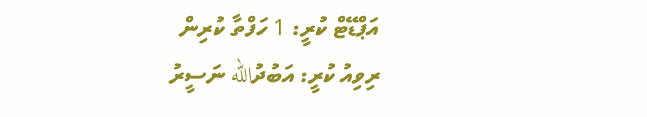އަޕްޑޭޓް ކުރީ: 1 ހަފްތާ ކުރިން
ރިވިއު ކުރީ: އަބުދުالله ނަސީރު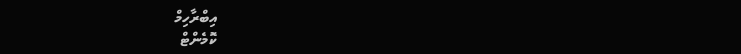އިބްރާހިމް
ކޮމެންޓް